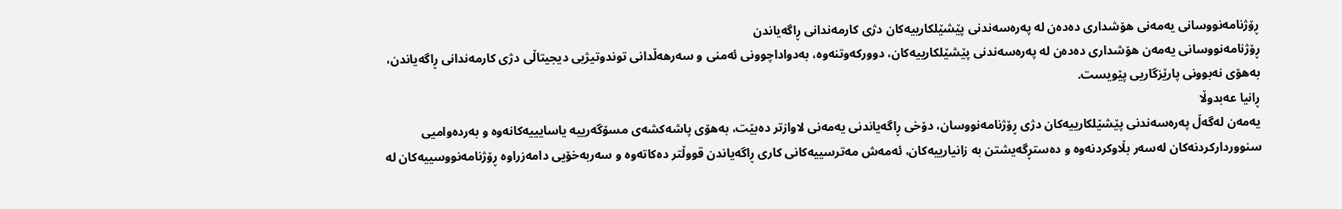ڕۆژنامەنووسانی یەمەنی هۆشداری دەدەن لە پەرەسەندنی پێشێلکارییەکان دژی کارمەندانی ڕاگەیاندن
ڕۆژنامەنووسانی یەمەن هۆشداری دەدەن لە پەرەسەندنی پێشێلکارییەکان، دوورکەوتنەوە، بەدواداچوونی ئەمنی و سەرهەڵدانی توندوتیژیی دیجیتاڵی دژی کارمەندانی ڕاگەیاندن، بەهۆی نەبوونی پارێزگاریی پێویست.
ڕانیا عەبدوڵا
یەمەن لەگەڵ پەرەسەندنی پێشێلکارییەکان دژی ڕۆژنامەنووسان، دۆخی ڕاگەیاندنی یەمەنی لاوازتر دەبێت، بەهۆی پاشەکشەی مسۆگەرییە یاسایییەکانەوە و بەردەوامیی سنووردارکردنەکان لەسەر بڵاوکردنەوە و دەستڕگەیشتن بە زانیارییەکان، ئەمەش مەترسییەکانی کاری ڕاگەیاندن قووڵتر دەکاتەوە و سەربەخۆیی دامەزراوە ڕۆژنامەنووسییەکان لە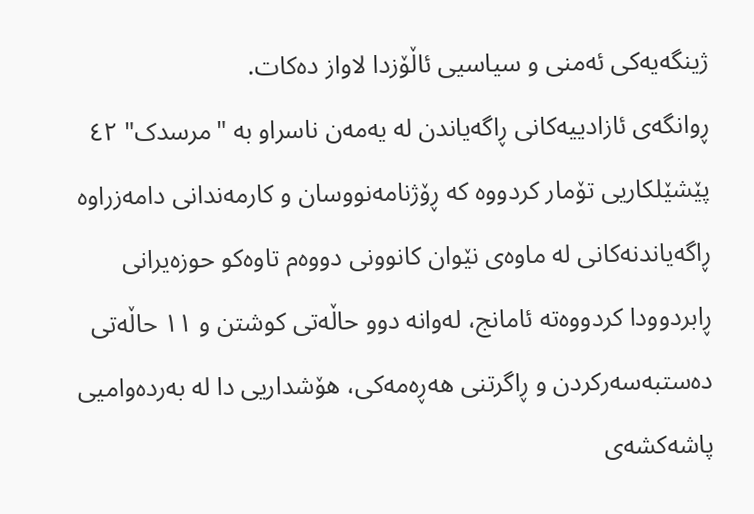ژینگەیەکی ئەمنی و سیاسیی ئاڵۆزدا لاواز دەکات.
ڕوانگەی ئازادییەکانی ڕاگەیاندن لە یەمەن ناسراو بە "مرسدک" ٤٢ پێشێلکاریی تۆمار کردووە کە ڕۆژنامەنووسان و کارمەندانی دامەزراوە ڕاگەیاندنەکانی لە ماوەی نێوان کانوونی دووەم تاوەکو حوزەیرانی ڕابردوودا کردووەتە ئامانج، لەوانە دوو حاڵەتی کوشتن و ١١ حاڵەتی دەستبەسەرکردن و ڕاگرتنی هەڕەمەکی، هۆشداریی دا لە بەردەوامیی پاشەکشەی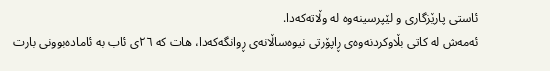ئاستی پارێزگاری و لێپرسینەوە لە وڵاتەکەدا.
ئەمەش لە کاتی بڵاوکردنەوەی ڕاپۆرتی نیوەساڵانەی ڕوانگەکەدا، هات کە ٢٦ی ئاب بە ئامادەبوونی بارت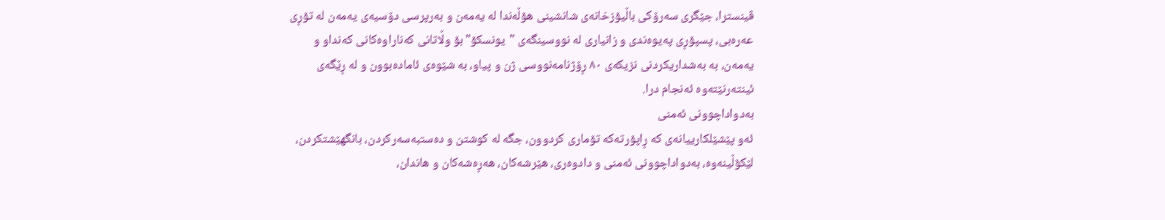ڤینسترا، جێگری سەرۆکی باڵیۆزخانەی شانشینی هۆڵەندا لە یەمەن و بەرپرسی دۆسیەی یەمەن لە تۆڕی عەرەبی، پسپۆڕی پەیوەندی و زانیاری لە نووسینگەی "یونسکۆ" بۆ وڵاتانی کەناراوەکانی کەنداو و یەمەن، بە بەشداریکردنی نزیکەی ٨٠ ڕۆژنامەنووسی ژن و پیاو، بە شێوەی ئامادەبوون و لە ڕێگەی ئینتەرنێتەوە ئەنجام درا.
بەدواداچوونی ئەمنی
ئەو پێشێلکارییانەی کە ڕاپۆرتەکە تۆماری کردوون، جگە لە کوشتن و دەستبەسەرکردن، بانگهێشتکردن، لێکۆڵینەوە، بەدواداچوونی ئەمنی و دادوەری، هێرشەکان، هەڕەشەکان و هاندان،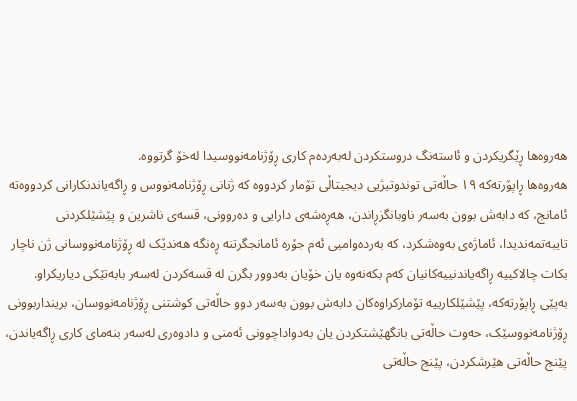هەروەها ڕێگریکردن و ئاستەنگ دروستکردن لەبەردەم کاری ڕۆژنامەنووسیدا لەخۆ گرتووە.
هەروەها ڕاپۆرتەکە ١٩ حاڵەتی توندوتیژیی دیجیتاڵی تۆمار کردووە کە ژنانی ڕۆژنامەنووس و ڕاگەیاندنکارانی کردووەتە ئامانج، کە دابەش بوون بەسەر ناوبانگزڕاندن، هەڕەشەی دارایی و دەروونی، قسەی ناشرین و پێشێلکردنی تایبەتمەندیدا، ئاماژەی بەوەشکرد، کە بەردەوامیی ئەم جۆرە ئامانجگرتنە ڕەنگە هەندێک لە ڕۆژنامەنووسانی ژن ناچار بکات چالاکییە ڕاگەیاندنییەکانیان کەم بکەنەوە یان خۆیان بەدوور بگرن لە قسەکردن لەسەر بابەتێکی دیاریکراو.
بەپێی ڕاپۆرتەکە، پێشێلکارییە تۆمارکراوەکان دابەش بوون بەسەر دوو حاڵەتی کوشتنی ڕۆژنامەنووسان، برینداربوونی ڕۆژنامەنووسێک، حەوت حاڵەتی بانگهێشتکردن یان بەدواداچوونی ئەمنی و دادوەری لەسەر بنەمای کاری ڕاگەیاندن، پێنج حاڵەتی هێرشکردن، پێنج حاڵەتی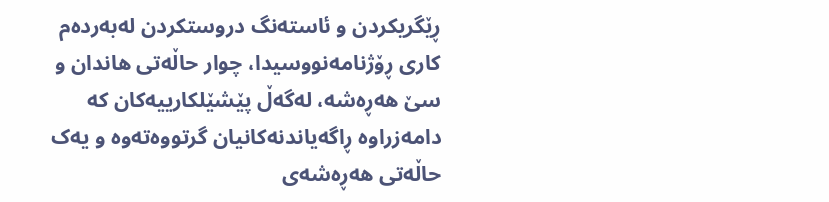ڕێگریکردن و ئاستەنگ دروستکردن لەبەردەم کاری ڕۆژنامەنووسیدا، چوار حاڵەتی هاندان و سێ هەڕەشە، لەگەڵ پێشێلکارییەکان کە دامەزراوە ڕاگەیاندنەکانیان گرتووەتەوە و یەک حاڵەتی هەڕەشەی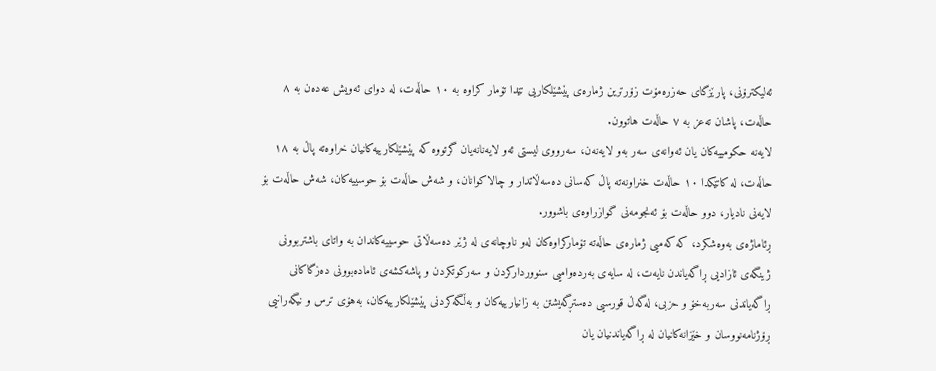ئەلیکترۆنی، پارێزگای حەزرەمۆت زۆرترین ژمارەی پێشێلکاریی تێدا تۆمار کراوە بە ١٠ حاڵەت، لە دوای ئەویش عەدەن بە ٨ حاڵەت، پاشان تەعز بە ٧ حاڵەت هاتوون.
لایەنە حکومییەکان یان ئەوانەی سەر بەو لایەنەن، سەرووی لیستی ئەو لایەنانەیان گرتووە کە پێشێلکارییەکانیان خراوەتە پاڵ بە ١٨ حاڵەت، لە کاتێکدا ١٠ حاڵەت خنراونەتە پاڵ کەسانی دەسەڵاتدار و چالاکوانان، و شەش حاڵەت بۆ حوسییەکان، شەش حاڵەت بۆ لایەنی نادیار، دوو حاڵەت بۆ ئەنجومەنی گوازراوەی باشوور.
ڕئاماژەی بەوەشکرد، کە کەمیی ژمارەی حاڵەتە تۆمارکراوەکان لەو ناوچانەی لە ژێر دەسەڵاتی حوسییەکاندان بە واتاى باشتربوونی ژینگەی ئازادیی ڕاگەیاندن نایەت، لە سایەی بەردەوامیی سنووردارکردن و سەرکوتکردن و پاشەکشەی ئامادەبوونی دەزگاکانی ڕاگەیاندنی سەربەخۆ و حزبی، لەگەڵ قورسیی دەستڕگەیشتن بە زانیارییەکان و بەڵگەکردنی پێشێلکارییەکان، بەهۆی ترس و نیگەرانیی ڕۆژنامەنووسان و خێزانەکانیان لە ڕاگەیاندنیان یان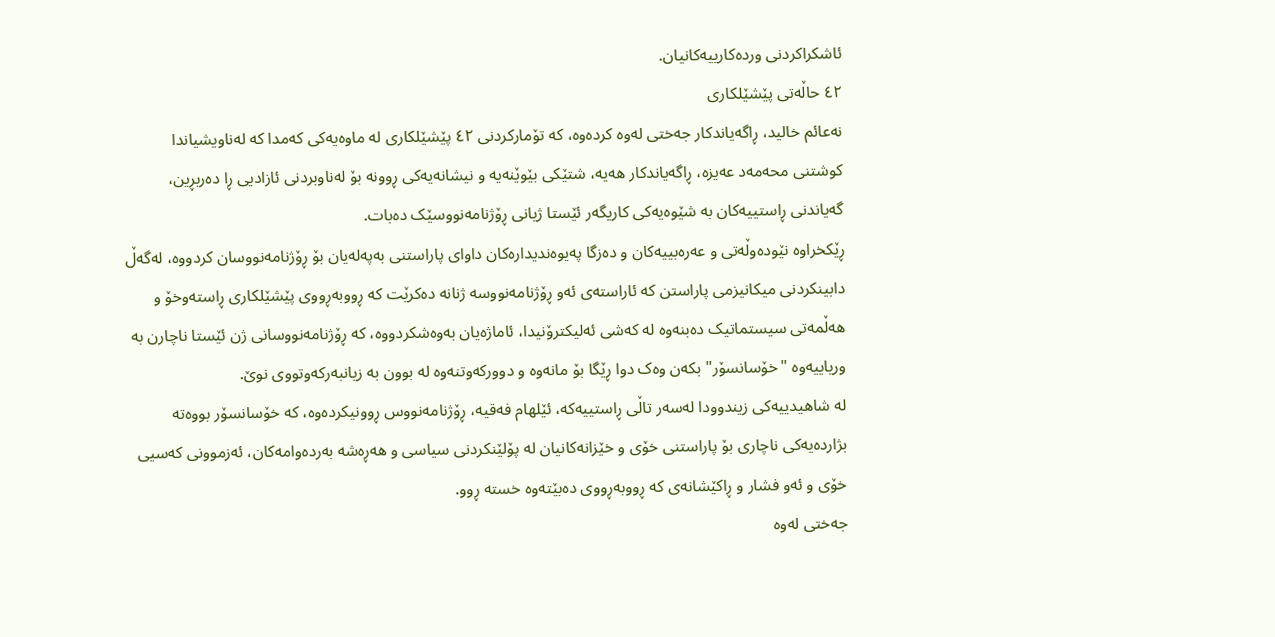ئاشکراکردنی وردەکارییەکانیان.
٤٢ حاڵەتی پێشێلکاری
نەعائم خالید، ڕاگەیاندکار جەختی لەوە کردەوە، کە تۆمارکردنی ٤٢ پێشێلکاری لە ماوەیەکی کەمدا کە لەناویشیاندا کوشتنی محەمەد عەیزە، ڕاگەیاندکار هەیە، شتێکی بێوێنەیە و نیشانەیەکی ڕوونە بۆ لەناوبردنی ئازادیی ڕا دەربڕین، گەیاندنی ڕاستییەکان بە شێوەیەکی کاریگەر ئێستا ژیانی ڕۆژنامەنووسێک دەبات.
ڕێکخراوە نێودەوڵەتی و عەرەبییەکان و دەزگا پەیوەندیدارەکان داوای پاراستنی بەپەلەیان بۆ ڕۆژنامەنووسان کردووە، لەگەڵ دابینکردنی میکانیزمی پاراستن کە ئاراستەی ئەو ڕۆژنامەنووسە ژنانە دەکرێت کە ڕووبەڕووی پێشێلکاری ڕاستەوخۆ و هەڵمەتی سیستماتیک دەبنەوە لە کەشی ئەلیکترۆنیدا، ئاماژەیان بەوەشکردووە، کە ڕۆژنامەنووسانی ژن ئێستا ناچارن بە وریاییەوە "خۆسانسۆر" بکەن وەک دوا ڕێگا بۆ مانەوە و دوورکەوتنەوە لە بوون بە زیانبەرکەوتووی نوێ.
لە شاهیدییەکی زیندوودا لەسەر تاڵی ڕاستییەکە، ئێلهام فەقیە، ڕۆژنامەنووس ڕوونیکردەوە، که خۆسانسۆر بووەتە بژاردەیەکی ناچاری بۆ پاراستنی خۆی و خێزانەکانیان لە پۆلێنکردنی سیاسی و هەڕەشە بەردەوامەکان، ئەزموونی کەسیی خۆی و ئەو فشار و ڕاکێشانەی کە ڕووبەڕووی دەبێتەوە خستە ڕوو.
جەختی لەوە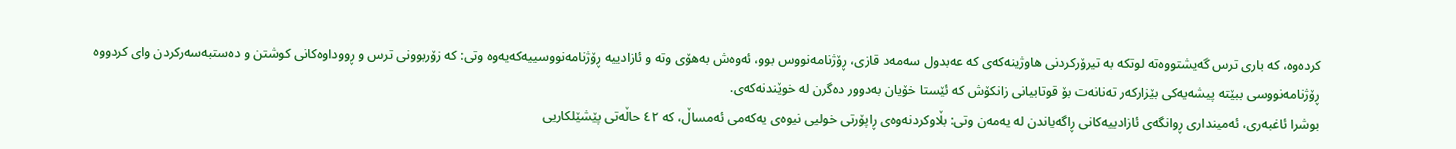کردەوە، کە باری ترس گەیشتووەتە لوتکە بە تیرۆرکردنی هاوژینەکەی کە عەبدول سەمەد قازی، ڕۆژنامەنووس بوو، ئەوەش بەهۆی وتە و ئازادییە ڕۆژنامەنووسییەکەیەوە وتی: کە زۆربوونی ترس و ڕووداوەکانی کوشتن و دەستبەسەرکردن وای کردووە ڕۆژنامەنووسی ببێتە پیشەیەکی بێزارکەر تەنانەت بۆ قوتابیانی زانکۆش کە ئێستا خۆیان بەدوور دەگرن لە خوێندنەکەی.
بوشرا ئاغبەری، ئەمینداری ڕوانگەی ئازادییەکانی ڕاگەیاندن لە یەمەن وتی: بڵاوکردنەوەی ڕاپۆرتی خولیی نیوەی یەکەمی ئەمساڵ، کە ٤٢ حاڵەتی پێشێلکاریی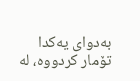بەدوای یەکدا تۆمار کردووە، لە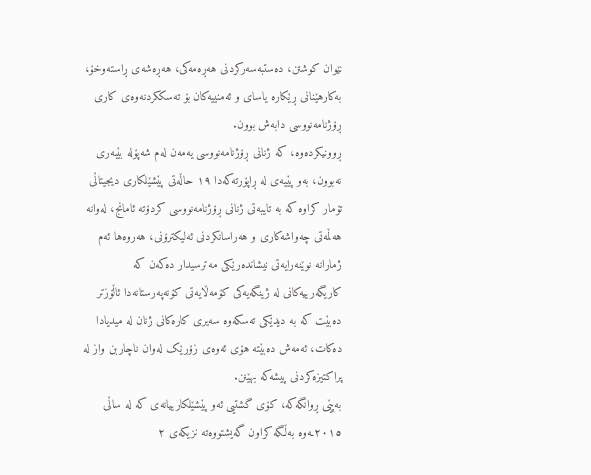نێوان کوشتن، دەستبەسەرکردنی هەڕەمەکی، هەڕەشەی ڕاستەوخۆ، بەکارهێنانی ڕێکارە یاسای و ئەمنییەکان بۆ تەسککردنەوەی کاری ڕۆژنامەنووسی دابەش بوون.
ڕوونیکردەوە، کە ژنانی ڕۆژنامەنووسی یەمەن لەم شەپۆلە بێبەری نەبوون، بەو پێیەی لە ڕاپۆرتەکەدا ١٩ حاڵەتی پێشێلکاری دیجیتاڵی تۆمار کراوە کە بە تایبەتی ژنانی ڕۆژنامەنووسی کردۆتە ئامانج، لەوانە هەڵمەتی چەواشەکاری و هەراسانکردنی ئەلیکترۆنی، هەروەها ئەم ژمارانە نوێنەرایەتی نیشاندەرێکی مەترسیدار دەکەن کە کاریگەرییەکانی لە ژینگەیەکی کۆمەڵایەتی کۆنەپەرستانەدا ئاڵۆزتر دەبێت کە بە دیدێکی تەسکەوە سەیری کارەکانی ژنان لە میدیادا دەکات، ئەمەش دەبێتە هۆی ئەوەی زۆرێک لەوان ناچاربن واز لە پراکتیزەکردنی پیشەکە بهێنن.
بەپێی ڕوانگەکە، کۆی گشتیی ئەو پێشێلکارییانەی کە لە ساڵی ٢٠١٥ـەوە بەڵگە کراون گەیشتووەتە نزیکەی ٢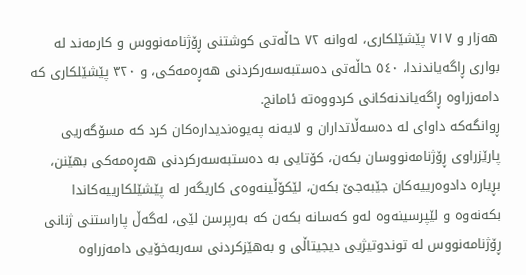هەزار و ٧١٧ پێشێلکاری، لەوانە ٧٢ حاڵەتی کوشتنی ڕۆژنامەنووس و کارمەند لە بواری ڕاگەیاندندا، ٥٤٠ حاڵەتی دەستبەسەرکردنی هەڕەمەکی، و ٣٢٠ پێشێلکاری کە دامەزراوە ڕاگەیاندنەکانی کردووەتە ئامانج.
ڕوانگەکە داوای لە دەسەڵاتداران و لایەنە پەیوەندیدارەکان کرد کە مسۆگەریی پارێزراوی ڕۆژنامەنووسان بکەن، کۆتایی بە دەستبەسەرکردنی هەڕەمەکی بهێنن، بڕیارە دادوەرییەکان جێبەجێ بکەن، لێکۆڵینەوەی کاریگەر لە پێشێلکارییەکاندا بکەنەوە و لێپرسینەوە لەو کەسانە بکەن کە بەرپرسن لێی، لەگەڵ پاراستنی ژنانی ڕۆژنامەنووس لە توندوتیژیی دیجیتاڵی و بەهێزکردنی سەربەخۆیی دامەزراوە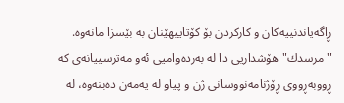ڕاگەیاندنییەکان و کارکردن بۆ کۆتاییهێنان بە بێسزا مانەوە.
"مرسدك" هۆشداریی دا لە بەردەوامیی ئەو مەترسییانەی کە ڕووبەڕووی ڕۆژنامەنووسانی ژن و پیاو لە یەمەن دەبنەوە، لە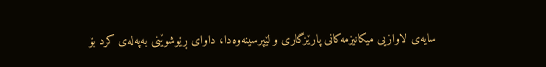سایەی لاوازیی میکانیزمەکانی پارێزگاری و لێپرسینەوەدا، داوای ڕێوشوێنی بەپەلەی کرد بۆ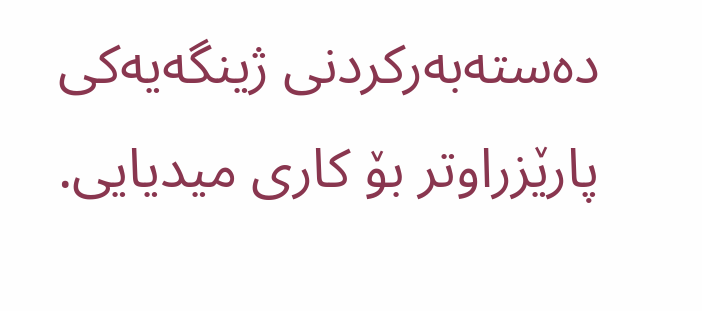دەستەبەرکردنی ژینگەیەکی پارێزراوتر بۆ کاری میدیایی.